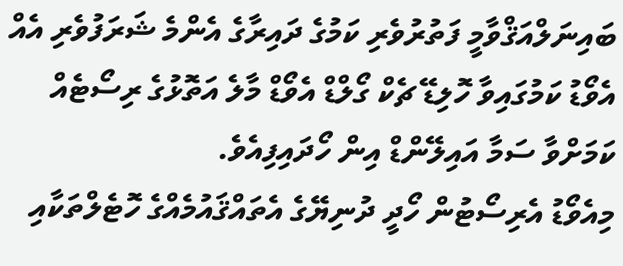ބައިނަލްއަޤްވާމީ ފަތުރުވެރި ކަމުގެ ދައިރާގެ އެންމެ ޝަރަފުވެރި އެއް އެވޯޑު ކަމުގައިވާ ހޮލިޑޭ ޗެކް ގޯލްޑް އެވޯޑް މާލެ އަތޮޅުގެ ރިސޯޓެއް ކަމަށްވާ ސަމާ އައިލޭންޑް އިން ހޯދައިފިއެވެ.
މިއެވޯޑު އެރިސޯޓުން ހޯދީ ދުނިޔޭގެ އެތައްޤައުމެއްގެ ހޮޓެލްތަކާއި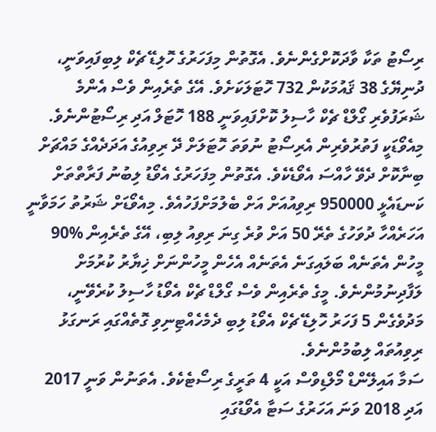ރިސޯޓު ތަކާ ވާދަކޮށްގެންނެވެ. އެގޮތުން މިފަހަރުގެ ހޮލިޑޭ ޗެކް ލިބިފައިވަނީ، ދުނިޔޭގެ 38 ޤައުމަކުން 732 ހޮޓަލަކަށެވެ. އޭގެ ތެރެއިން ވެސް އެންމެ ޝަރަފުވެރި ގޯލްޑް ޗެކް ހާސިލު ކޮށްފައިވަނީ 188 ހޮޓަލް އަދި ރިސޯޓުންނެވެ.
މިއެވޯޑަކީ ފަތުރުވެރިން އެރިސޯޓު ނުވަތަ ހޮޓަލަށް ދޭ ރިވިއުގެ އަދަދެއްގެ މައްޗަށް ބިނާކޮށް ދެވޭ ހާއްސަ އެވޯޑެކެވެ. އެގޮތުން މިފަހަރުގެ އެވޯޑު ލިބުނު ފަރާތްތަށް ކަނޑައެޅީ 950000 ރިވިއުއަށް އަށް ބެލުމަށްފަހުއެވެ. މިއެވޯޑަށް ޝަރުތު ހަމަވާނީ އަހަރެއްހާ ދުވަހުގެ ތެރޭ 50 އަށް ވުރެ ގިނަ ރިވިއު ލިބި، އޭގެ ތެރެއިން %90 މީހުން އެތަނެއް ބަލައިގަނެ އެތަނެއް އެހެން މީހުންނަށް ޚިޔާރު ކުރުމަށް ލަފާދިނުމުންނެވެ. މީގެ ތެރެއިން ވެސް ގޯލްޑް ޗެކް އެވޯޑު ހާސިލު ކުރެވޭނީ، މަދުވެގެން 5 ފަހަރު ހޮލިޑޭ ޗެކް އެވޯޑު ލިބި ދެމެހެއްޓިނިވި ގޮތެއްގައި ރަނގަޅު ރިވިއުތައް ލިބުމުންނެވެ.
ސަމާ އައިލޭންޑް މޯލްޑިވްސް އަކީ 4 ތަރީގެ ރިސޯޓެކެވެ. އެތަނުން ވަނީ 2017 އަދި 2018 ވަނަ އަހަރުގެ ސަޓާ އެވޯޑުގައި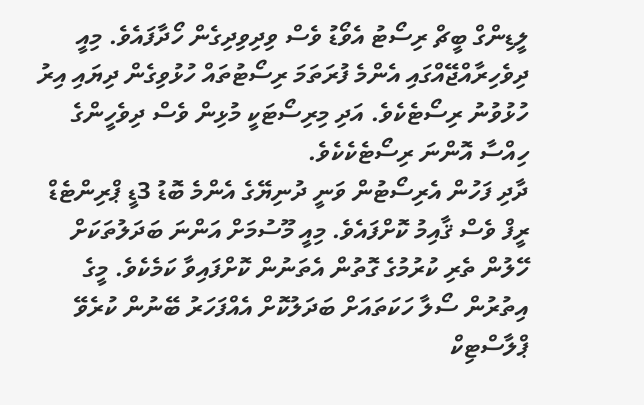ލީޑިންގް ބީޗް ރިސޯޓު އެވޯޑު ވެސް ވިދިވިދިގެން ހޯދާފައެވެ. މިއީ ދިވެހިރާއްޖޭއްގައި އެންމެ ފުރަތަމަ ރިސޯޓުތައް ހުޅުވިގެން ދިޔައި އިރު ހުޅުވުނު ރިސޯޓެކެވެ. އަދި މިރިސޯޓަކީ މުޅިން ވެސް ދިވެހީންގެ ހިއްސާ އޮންނަ ރިސޯޓެކެކެވެ.
ދާދި ފަހުން އެރިސޯޓުން ވަނީ ދުނިޔޭގެ އެންމެ ބޮޑު 3ޑީ ޕްރިންޓެޑް ރީފް ވެސް ޤާއިމު ކޮށްފައެވެ. މިއީ މޫސުމަށް އަންނަ ބަދަލުތަކަށް ހޭލުން ތެރި ކުރުމުގެ ގޮތުން އެތަނުން ކޮށްފައިވާ ކަމެކެވެ. މީގެ އިތުރުން ސޯލާ ހަކަތައަށް ބަދަލުކޮށް އެއްފަހަރު ބޭނުން ކުރެވޭ ޕްލާސްޓިކް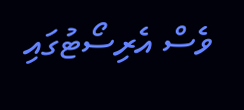ވެސް އެރިސޯޓުގައި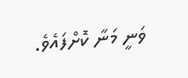ވަނީ މަނާ ކޮށްފައެވެ.